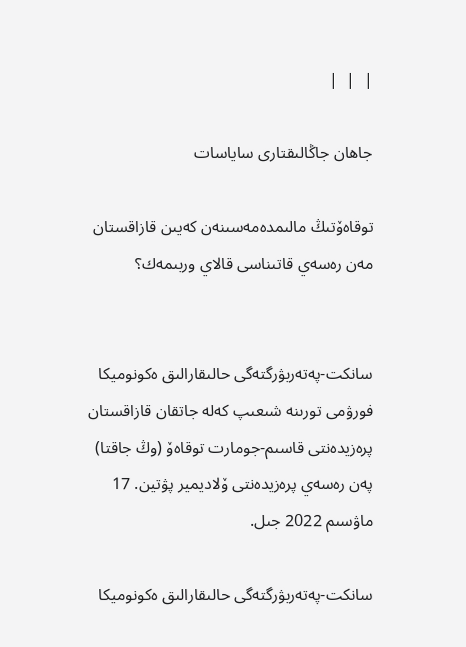|  |  |

جاھان جاڭالىقتارى ساياسات

توقاەۆتىڭ مالىمدەمەسىنەن كەيىن قازاقستان مەن رەسەي قاتىناسى قالاي وربىمەك؟


سانكت-پەتەربۋرگتەگى حالىقارالىق ەكونوميكا فورۋمى تورىنە شىعىپ كەلە جاتقان قازاقستان پرەزيدەنتى قاسىم-جومارت توقاەۆ (وڭ جاقتا) پەن رەسەي پرەزيدەنتى ۆلاديمير پۋتين. 17 ماۋسىم 2022 جىل.

سانكت-پەتەربۋرگتەگى حالىقارالىق ەكونوميكا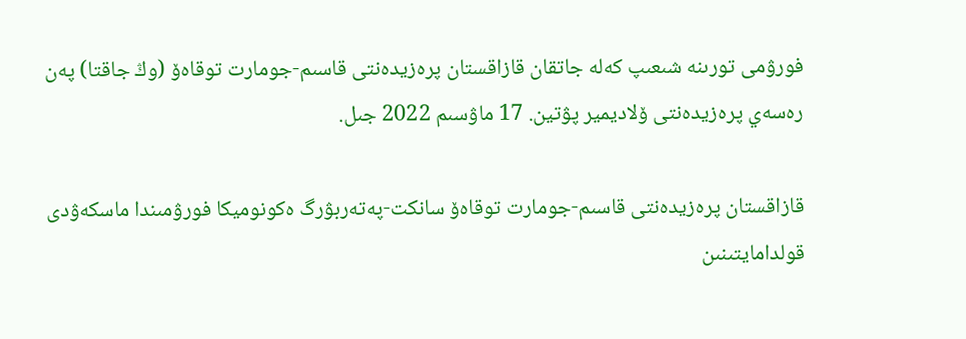فورۋمى تورىنە شىعىپ كەلە جاتقان قازاقستان پرەزيدەنتى قاسىم-جومارت توقاەۆ (وڭ جاقتا) پەن رەسەي پرەزيدەنتى ۆلاديمير پۋتين. 17 ماۋسىم 2022 جىل.

قازاقستان پرەزيدەنتى قاسىم-جومارت توقاەۆ سانكت-پەتەربۋرگ ەكونوميكا فورۋمىندا ماسكەۋدى قولدامايتىنىن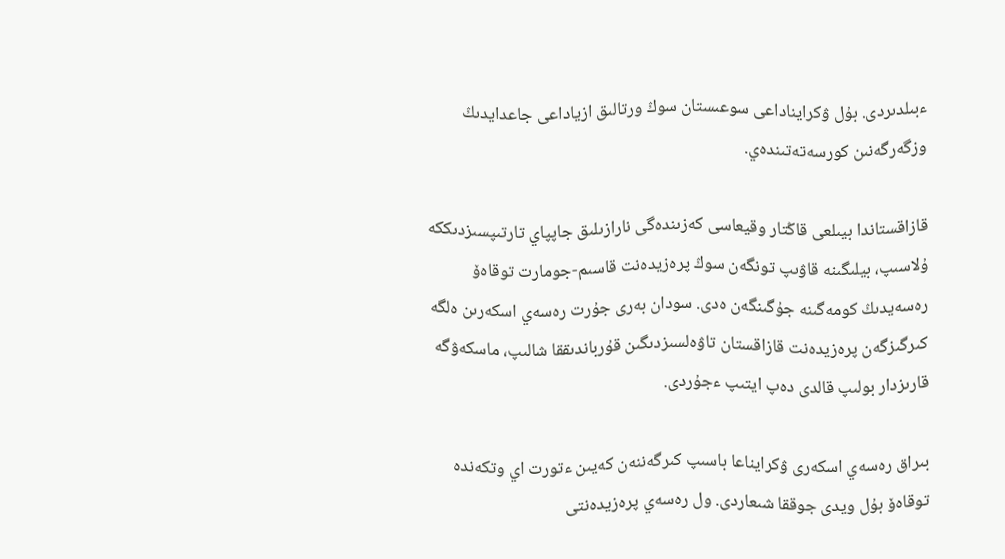ءبىلدىردى. بۇل ۋكرايناداعى سوعىستان سوڭ ورتالىق ازياداعى جاعدايدىڭ وزگەرگەنىن كورسەتەتىندەي.

قازاقستاندا بيىلعى قاڭتار وقيعاسى كەزىندەگى نارازىلىق جاپپاي تارتىپسىزدىككە ۇلاسىپ، بيلىگىنە قاۋىپ تونگەن سوڭ پرەزيدەنت قاسىم-جومارت توقاەۆ رەسەيدىڭ كومەگىنە جۇگىنگەن ەدى. سودان بەرى جۇرت رەسەي اسكەرىن ەلگە كىرگىزگەن پرەزيدەنت قازاقستان تاۋەلسىزدىگىن قۇرباندىققا شالىپ، ماسكەۋگە قارىزدار بولىپ قالدى دەپ ايتىپ ءجۇردى.

بىراق رەسەي اسكەرى ۋكرايناعا باسىپ كىرگەننەن كەيىن ءتورت اي وتكەندە توقاەۆ بۇل ويدى جوققا شىعاردى. ول رەسەي پرەزيدەنتى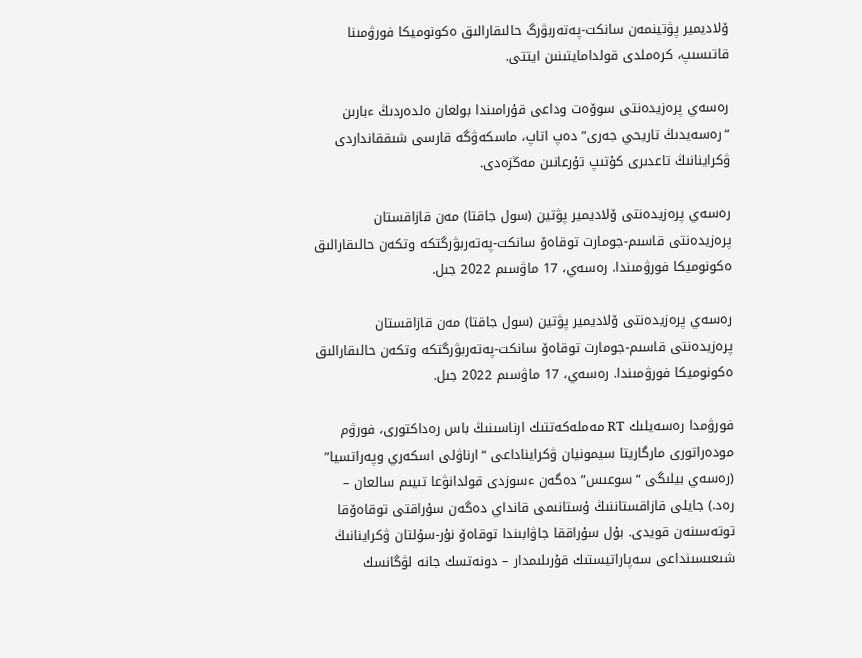ۆلاديمير پۋتينمەن سانكت-پەتەربۋرگ حالىقارالىق ەكونوميكا فورۋمىنا قاتىسىپ، كرەملدى قولدامايتىنىن ايتتى.

رەسەي پرەزيدەنتى سوۆەت وداعى قۇرامىندا بولعان ەلدەردىڭ ءبارىن “رەسەيدىڭ تاريحي جەرى” دەپ اتاپ، ماسكەۋگە قارسى شىققانداردى ۋكراينانىڭ تاعدىرى كۇتىپ تۇرعانىن مەڭزەدى.

رەسەي پرەزيدەنتى ۆلاديمير پۋتين (سول جاقتا) مەن قازاقستان پرەزيدەنتى قاسىم-جومارت توقاەۆ سانكت-پەتەربۋرگتكە وتكەن حالىقارالىق ەكونوميكا فورۋمىندا. رەسەي، 17 ماۋسىم 2022 جىل.

رەسەي پرەزيدەنتى ۆلاديمير پۋتين (سول جاقتا) مەن قازاقستان پرەزيدەنتى قاسىم-جومارت توقاەۆ سانكت-پەتەربۋرگتكە وتكەن حالىقارالىق ەكونوميكا فورۋمىندا. رەسەي، 17 ماۋسىم 2022 جىل.

فورۋمدا رەسەيلىك RT مەملەكەتتىك ارناسىنىڭ باس رەداكتورى، فورۋم مودەراتورى مارگاريتا سيمونيان ۋكرايناداعى “ارناۋلى اسكەري وپەراتسيا” (رەسەي بيلىگى “سوعىس” دەگەن ءسوزدى قولدانۋعا تىيىم سالعان – رەد.) جايلى قازاقستاننىڭ ۇستانىمى قانداي دەگەن سۇراقتى توقاەۆقا توتەسىنەن قويدى. بۇل سۇراققا جاۋابىندا توقاەۆ نۇر-سۇلتان ۋكراينانىڭ شىعىسىنداعى سەپاراتيستىك قۇرىلىمدار – دونەتسك جانە لۋگانسك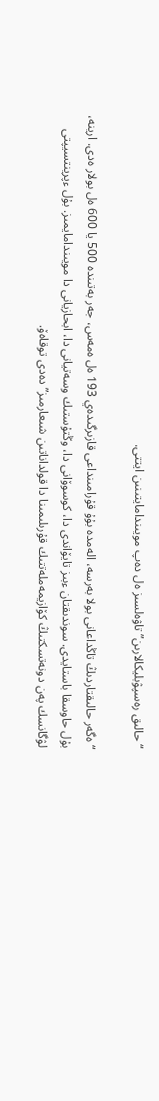“حالىق رەسپۋبليكالارىن” تاۋەلسىز ەل دەپ مويىندامايتىنىن ايتتى.

“ەگەر حالىقتاردىڭ تاڭداعانى بولا بەرسە، الەمدە بۇۇ قۇرامىنداعى قازىرگىدەي 193 ەل ەمەس، جەر بەتىندە 500 يا 600 ەل بولار ەدى. ارينە، بۇل حاوسقا باستايدى. سوندىقتان ءبىز تايۆاندى دا، كوسوۆانى دا، وڭتۇستىك وسەتيانى دا، ابحازيانى دا مويىندامايمىز. بۇل ءپرينتسيپتى لۋگانسك پەن دونەتسكتىڭ كۆازيمەملەتتىك قۇرىلىمىنا دا قولداناتىن شىعارمىز” دەدى توقاەۆ.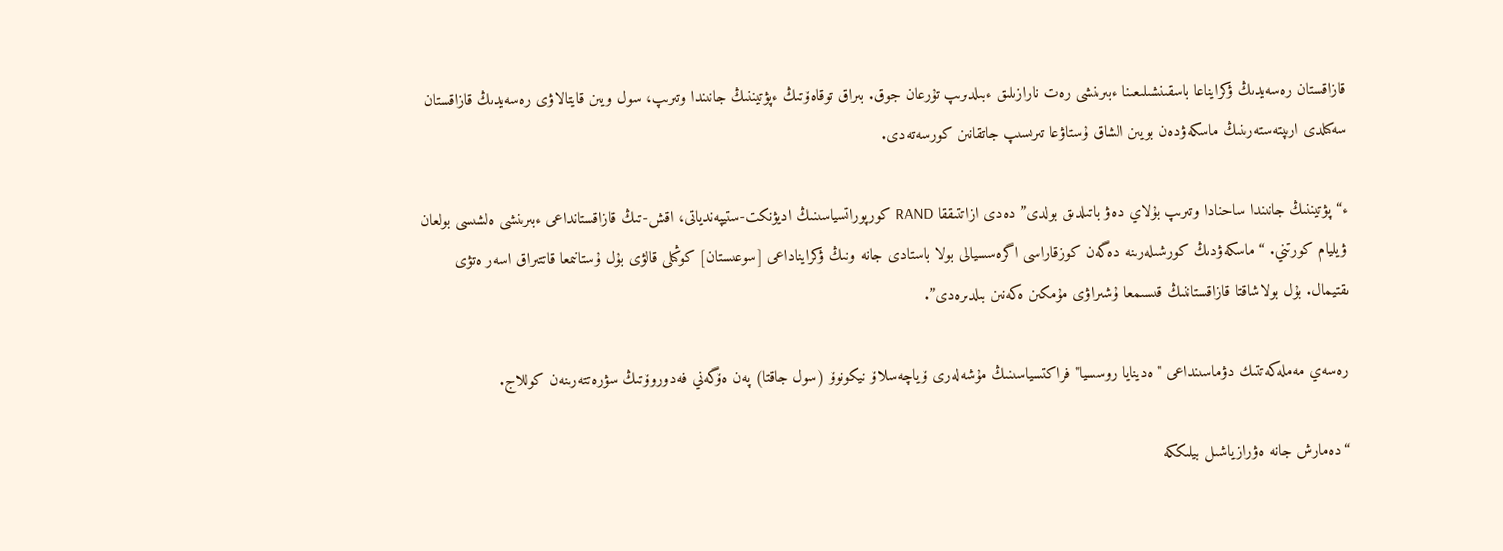قازاقستان رەسەيدىڭ ۋكرايناعا باسقىنشىلىعىنا ءبىرىنشى رەت نارازىلىق ءبىلدىرىپ تۇرعان جوق. بىراق توقاەۆتىڭ ءپۋتيننىڭ جانىندا وتىرىپ، سول ويىن قايتالاۋى رەسەيدىڭ قازاقستان سەكىلدى ارىپتەستەرىنىڭ ماسكەۋدەن بويىن الشاق ۇستاۋعا تىرىسىپ جاتقانىن كورسەتەدى.

ء“پۋتيننىڭ جانىندا ساحنادا وتىرىپ بۇلاي دەۋ باتىلدىق بولدى” دەدى ازاتتىققا RAND كورپوراتسياسىنىڭ اديۋنكت-ستيپەندياتى، اقش-تىڭ قازاقستانداعى ءبىرىنشى ەلشىسى بولعان ۋيليام كورتني. “ماسكەۋدىڭ كورشىلەرىنە دەگەن كوزقاراسى اگرەسسيالى بولا باستادى جانە ونىڭ ۋكرايناداعى [سوعىستان] كوڭىلى قالۋى بۇل ۇستانىمعا قاتتىراق اسەر ەتۋى ىقتيمال. بۇل بولاشاقتا قازاقستاننىڭ قىسىمعا ۇشىراۋى مۇمكىن ەكەنىن بىلدىرەدى”.

رەسەي مەملەكەتتىك دۋماسىنداعى "ەدينايا روسسيا" فراكتسياسىنىڭ مۇشەلەرى ۆياچەسلاۆ نيكونوۆ (سول جاقتا) پەن ەۆگەني فەدوروۆتىڭ سۋرەتتەرىنەن كوللاج.

“دەمارش جانە ەۋرازياشىل بيلىككە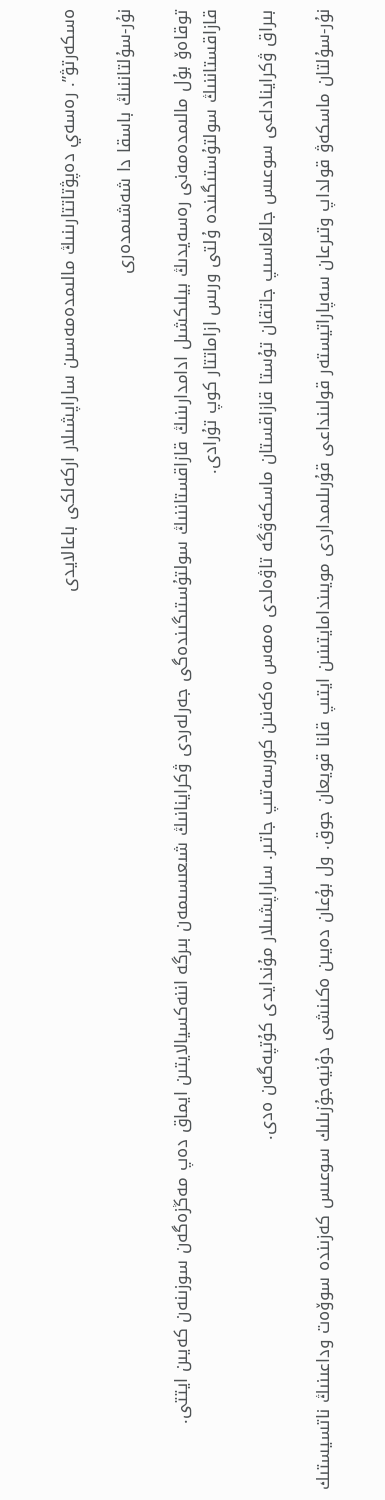ەسكەرتۋ”. رەسەي دەپۋتاتتارىنىڭ مالىمدەمەسىن ساراپشىلار اركەلكى باعالايدى

نۇر-سۇلتاننىڭ باسقا دا شەشىمدەرى

توقاەۆ بۇل مالىمدەمەنى رەسەيدىڭ بيلىكشىل ادامدارىنىڭ قازاقستاننىڭ سولتۇستىگىندەگى جەرلەردى ۋكراينانىڭ شىعىسىمەن بىرگە اننەكسيالايتىن ايماق دەپ مەڭزەگەن سوزىنەن كەيىن ايتتى. قازاقستاننىڭ سولتۇستىگىندە ۇلتى ورىس ازاماتتار كوپ تۇرادى.

بىراق ۋكرايناداعى سوعىس جالعاسىپ جاتقان تۇستا قازاقستان ماسكەۋگە تاۋەلدى ەمەس ەكەنىن كورسەتىپ جاتىر. ساراپشىلار مۇندايدى كۇتپەگەن ەدى.

نۇر-سۇلتان ماسكەۋ قولداپ وتىرعان سەپاراتيستەر قولىنداعى قۇرىلىمداردى مويىندامايتىنىن ايتىپ قانا قويعان جوق. ول بۇعان دەيىن ەكىنشى دۇنيەجۇزىلىك سوعىس كەزىندە سوۆەت وداعىنىڭ ناتسيستىك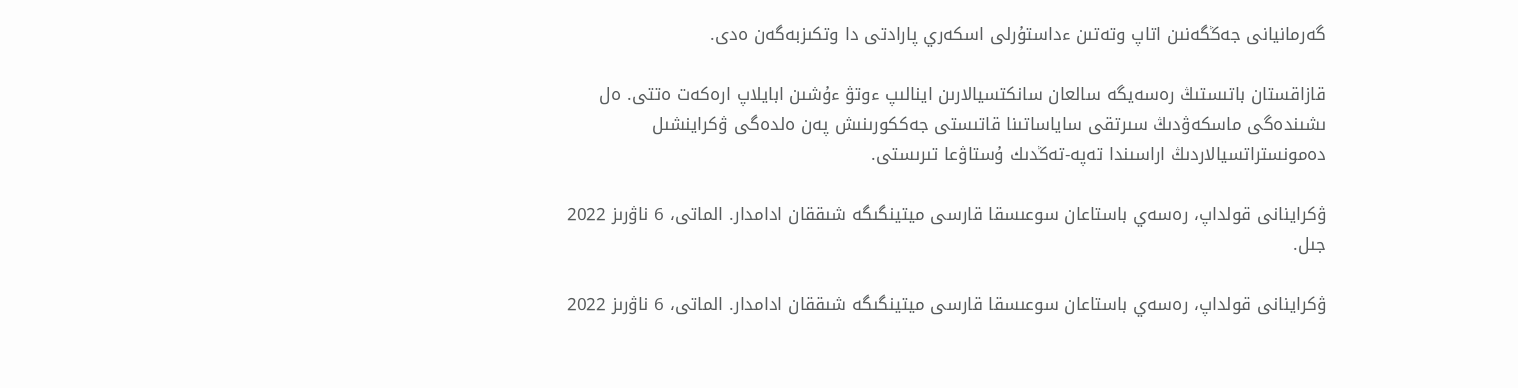گەرمانيانى جەڭگەنىن اتاپ وتەتىن ءداستۇرلى اسكەري پارادتى دا وتكىزبەگەن ەدى.

قازاقستان باتىستىڭ رەسەيگە سالعان سانكتسيالارىن اينالىپ ءوتۋ ءۇشىن ابايلاپ ارەكەت ەتتى. ەل ىشىندەگى ماسكەۋدىڭ سىرتقى ساياساتىنا قاتىستى جەككورىنىش پەن ەلدەگى ۋكراينشىل دەمونستراتسيالاردىڭ اراسىندا تەپە-تەڭدىك ۇستاۋعا تىرىستى.

ۋكراينانى قولداپ، رەسەي باستاعان سوعىسقا قارسى ميتينگىگە شىققان ادامدار. الماتى، 6 ناۋرىز 2022 جىل.

ۋكراينانى قولداپ، رەسەي باستاعان سوعىسقا قارسى ميتينگىگە شىققان ادامدار. الماتى، 6 ناۋرىز 2022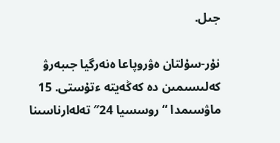جىل.

نۇر-سۇلتان ەۋروپاعا ەنەرگيا جىبەرۋ كەلىسىمىن دە كەڭەيتە ءتۇستى. 15 ماۋسىمدا “روسسيا 24″ تەلەارناسىنا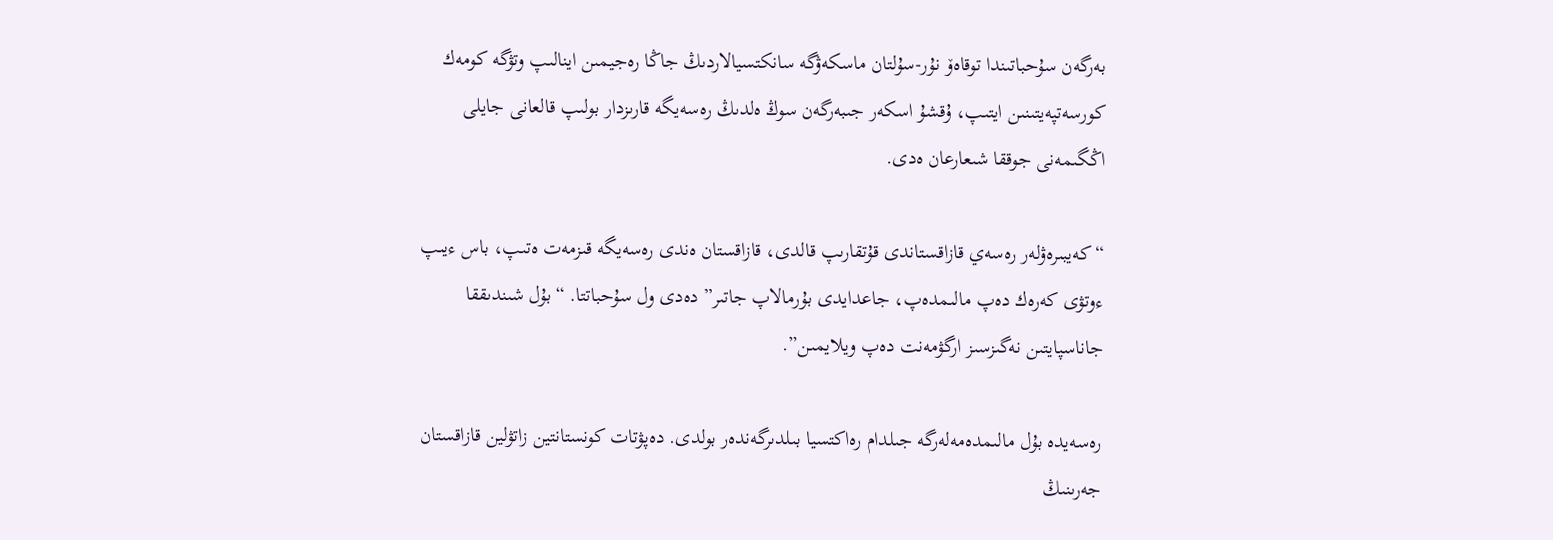بەرگەن سۇحباتىندا توقاەۆ نۇر-سۇلتان ماسكەۋگە سانكتسيالاردىڭ جاڭا رەجيمىن اينالىپ وتۋگە كومەك كورسەتپەيتىنىن ايتىپ، ۇقشۇ اسكەر جىبەرگەن سوڭ ەلدىڭ رەسەيگە قارىزدار بولىپ قالعانى جايلى اڭگىمەنى جوققا شىعارعان ەدى.

“كەيبىرەۋلەر رەسەي قازاقستاندى قۇتقارىپ قالدى، قازاقستان ەندى رەسەيگە قىزمەت ەتىپ، باس ءيىپ ءوتۋى كەرەك دەپ مالىمدەپ، جاعدايدى بۇرمالاپ جاتىر” دەدى ول سۇحباتتا. “بۇل شىندىققا جاناسپايتىن نەگىزسىز ارگۋمەنت دەپ ويلايمىن”.

رەسەيدە بۇل مالىمدەمەلەرگە جىلدام رەاكتسيا بىلدىرگەندەر بولدى. دەپۋتات كونستانتين زاتۋلين قازاقستان جەرىنىڭ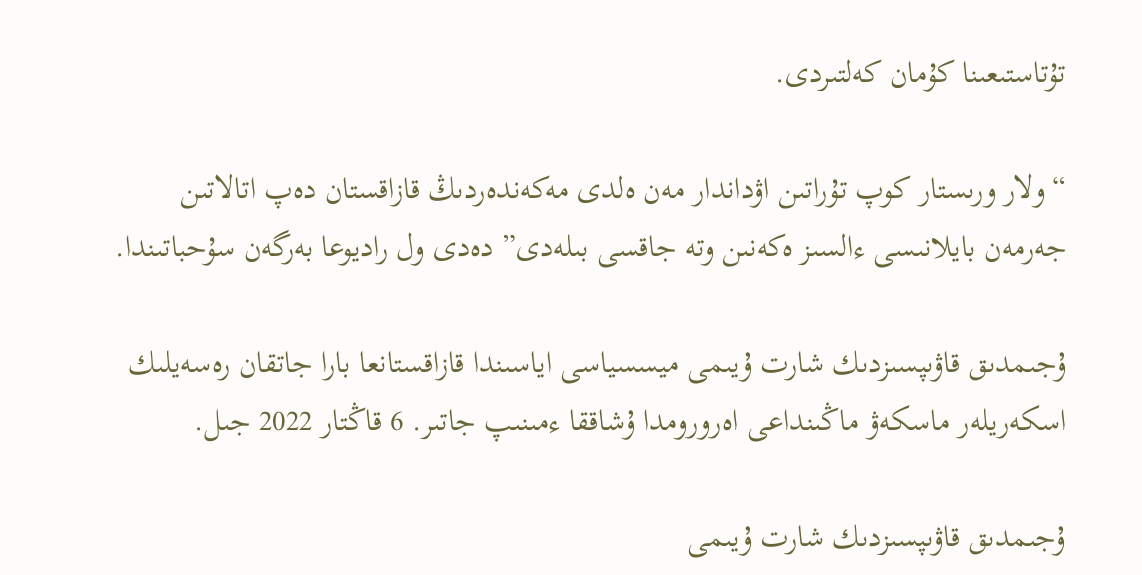تۇتاستىعىنا كۇمان كەلتىردى.

“ولار ورىستار كوپ تۇراتىن اۋداندار مەن ەلدى مەكەندەردىڭ قازاقستان دەپ اتالاتىن جەرمەن بايلانىسى ءالسىز ەكەنىن وتە جاقسى بىلەدى” دەدى ول راديوعا بەرگەن سۇحباتىندا.

ۇجىمدىق قاۋىپسىزدىك شارت ۇيىمى ميسسياسى اياسىندا قازاقستانعا بارا جاتقان رەسەيلىك اسكەريلەر ماسكەۋ ماڭىنداعى اەرورومدا ۇشاققا ءمىنىپ جاتىر. 6 قاڭتار 2022 جىل.

ۇجىمدىق قاۋىپسىزدىك شارت ۇيىمى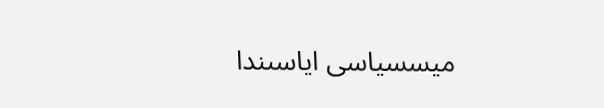ميسسياسى اياسىندا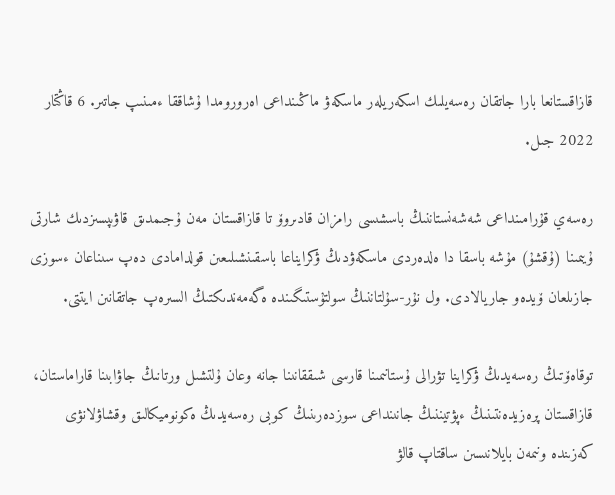قازاقستانعا بارا جاتقان رەسەيلىك اسكەريلەر ماسكەۋ ماڭىنداعى اەرورومدا ۇشاققا ءمىنىپ جاتىر. 6 قاڭتار 2022 جىل.

رەسەي قۇرامىنداعى شەشەنستاننىڭ باسشىسى رامزان قادىروۆ تا قازاقستان مەن ۇجىمدىق قاۋىپسىزدىك شارتى ۇيىمىنا (ۇقشۇ) مۇشە باسقا دا ەلدەردى ماسكەۋدىڭ ۋكرايناعا باسقىنشىلىعىن قولدامادى دەپ سىناعان ءسوزى جازىلعان ۆيدەو جاريالادى. ول نۇر-سۇلتاننىڭ سولتۇستىگىندە ەگەمەندىكتىڭ السىرەپ جاتقانىن ايتتى.

توقاەۆتىڭ رەسەيدىڭ ۋكراينا تۋرالى ۇستانىمىنا قارسى شىققانىنا جانە وعان ۇلتشىل ورتانىڭ جاۋابىنا قاراماستان، قازاقستان پرەزيدەنتىنىڭ ءپۋتيننىڭ جانىنداعى سوزدەرىنىڭ كوبى رەسەيدىڭ ەكونوميكالىق وقشاۋلانۋى كەزىندە ونىمەن بايلانىسىن ساقتاپ قالۋ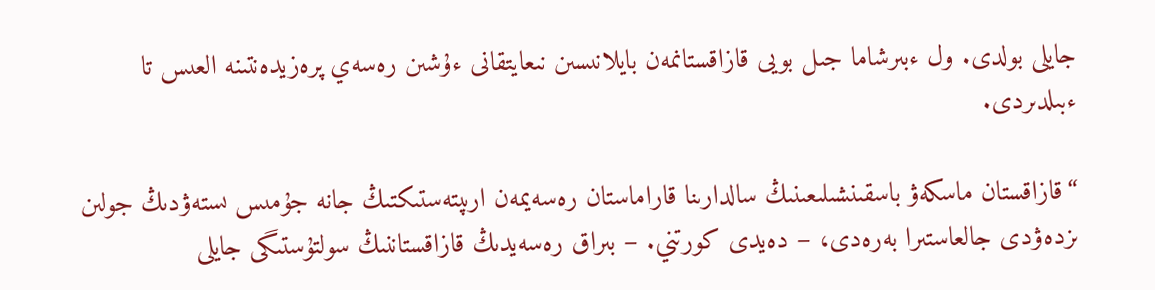جايلى بولدى. ول ءبىرشاما جىل بويى قازاقستانمەن بايلانىسىن نىعايتقانى ءۇشىن رەسەي پرەزيدەنتىنە العىس تا ءبىلدىردى.

“قازاقستان ماسكەۋ باسقىنشىلىعىنىڭ سالدارىنا قاراماستان رەسەيمەن ارىپتەستىكتىڭ جانە جۇمىس ىستەۋدىڭ جولىن ىزدەۋدى جالعاستىرا بەرەدى، – دەيدى كورتني. – بىراق رەسەيدىڭ قازاقستاننىڭ سولتۇستىگى جايلى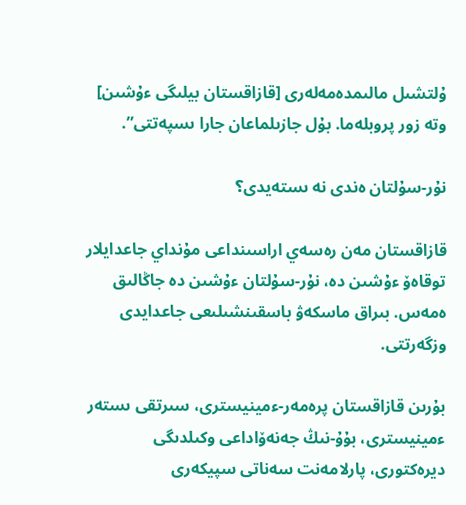ۇلتشىل مالىمدەمەلەرى [قازاقستان بيلىگى ءۇشىن] وتە زور پروبلەما. بۇل جازىلماعان جارا ىسپەتتى”.

نۇر-سۇلتان ەندى نە ىستەيدى؟

قازاقستان مەن رەسەي اراسىنداعى مۇنداي جاعدايلار توقاەۆ ءۇشىن دە، نۇر-سۇلتان ءۇشىن دە جاڭالىق ەمەس. بىراق ماسكەۋ باسقىنشىلىعى جاعدايدى وزگەرتتى.

بۇرىن قازاقستان پرەمەر-ءمينيسترى، سىرتقى ىستەر ءمينيسترى، بۇۇ-نىڭ جەنەۆاداعى وكىلدىگى ديرەكتورى، پارلامەنت سەناتى سپيكەرى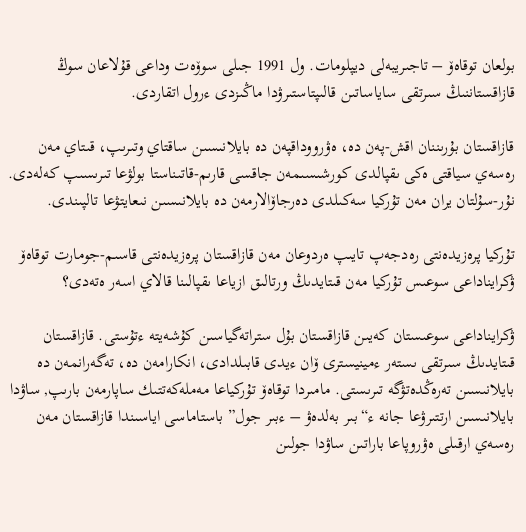بولعان توقاەۆ – تاجىريبەلى ديپلومات. ول 1991 جىلى سوۆەت وداعى قۇلاعان سوڭ قازاقستاننىڭ سىرتقى ساياساتىن قالىپتاستىرۋدا ماڭىزدى ءرول اتقاردى.

قازاقستان بۇرىننان اقش-پەن دە، ەۋرووداقپەن دە بايلانىسىن ساقتاي وتىرىپ، قىتاي مەن رەسەي سياقتى ەكى ىقپالدى كورشىسىمەن جاقسى قارىم-قاتىناستا بولۋعا تىرىسىپ كەلەدى. نۇر-سۇلتان يران مەن تۇركيا سەكىلدى دەرجاۆالارمەن دە بايلانىسىن نىعايتۋعا تالپىندى.

تۇركيا پرەزيدەنتى رەدجەپ تايىپ ەردوعان مەن قازاقستان پرەزيدەنتى قاسىم-جومارت توقاەۆ
ۋكرايناداعى سوعىس تۇركيا مەن قىتايدىڭ ورتالىق ازياعا ىقپالىنا قالاي اسەر ەتەدى؟

ۋكرايناداعى سوعىستان كەيىن قازاقستان بۇل ستراتەگياسىن كۇشەيتە ءتۇستى. قازاقستان قىتايدىڭ سىرتقى ىستەر ءمينيسترى ۆان ءيدى قابىلدادى، انكارامەن دە، تەگەرانمەن دە بايلانىسىن تەرەڭدەتۋگە تىرىستى. مامىردا توقاەۆ تۇركياعا مەملەكەتتىك ساپارمەن بارىپ, ساۋدا بايلانىسىن ارتتىرۋعا جانە ء“بىر بەلدەۋ – ءبىر جول” باستاماسى اياسىندا قازاقستان مەن رەسەي ارقىلى ەۋروپاعا باراتىن ساۋدا جولىن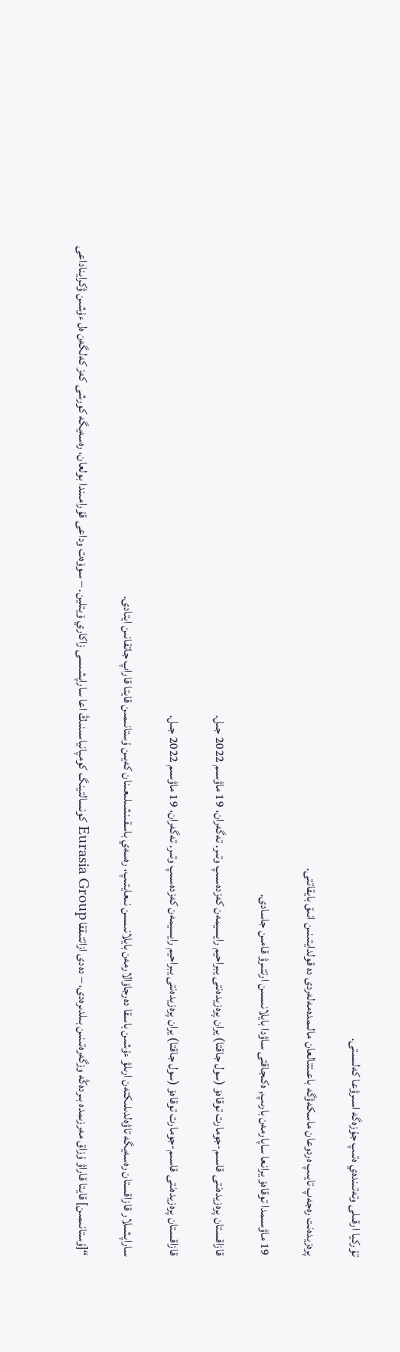تۇركيا ارقىلى وتەتىندەي ەتىپ جۇزەگە اسىرۋعا كەلىستى.

پرەزيدەنت رەجەپ تايىپ ەردوعان ماسكەۋگە باعىتتالعان مالىمدەمەلەردى دە قولدايتىنىن انىق بايقاتتى.

19 ماۋسىمدا توقاەۆ يرانعا ساپارمەن بارىپ, ەكىجاقتى ساۋدا بايلانىسىن ارتتىرۋ قامىن جاسادى.

قازاقستان پرەزيدەنتى قاسىم-جومارت توقاەۆ (سول جاقتا) يران پرەزيدەنتى يبراحيم رايسيمەن كەزدەسىپ وتىر. تەگەران، 19 ماۋسىم 2022 جىل.

قازاقستان پرەزيدەنتى قاسىم-جومارت توقاەۆ (سول جاقتا) يران پرەزيدەنتى يبراحيم رايسيمەن كەزدەسىپ وتىر. تەگەران، 19 ماۋسىم 2022 جىل.

ساراپشىلار قازاقستان رەسەيگە تاۋەلدىلىكتەن ارىلۋ ءۇشىن باسقا دەرجاۆالارمەن بايلانىسىن نىعايتىپ، رەسەي باسقىنشىلىعىنان كەيىن ۇستانىمىن قايتا قاراپ جاتقانىن ايتادى.

“[ۇستانىمىن] قايتا قاراۋ ۇزاق مەرزىمدە بىردەڭە وزگەرەتىنىن بىلدىرەدى، – دەدى ازاتتىققا Eurasia Group كونسالتينگ كومپانياسىنىڭ اعا ساراپشىسى زاكاري ۆيتلين. – سوۆەت وداعى قۇرامىندا بولعان، رەسەيگە كورشى كەز كەلگەن ەل ءۇشىن ۋكرايناداعى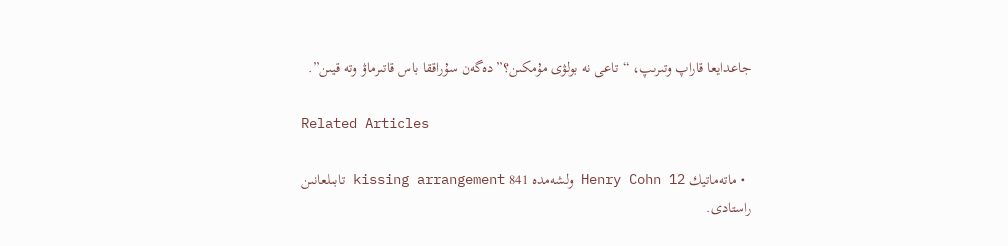جاعدايعا قاراپ وتىرىپ، “تاعى نە بولۋى مۇمكىن؟” دەگەن سۇراققا باس قاتىرماۋ وتە قيىن”.

Related Articles

  • ماتەماتيك Henry Cohn 12 ولشەمدە 841 kissing arrangement تابىلعانىن راستادى.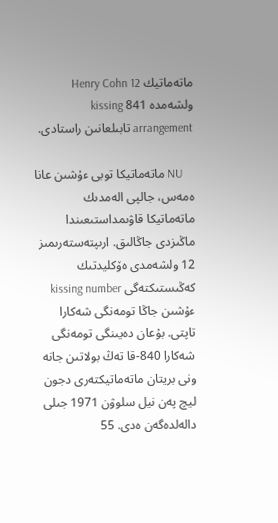ماتەماتيك Henry Cohn 12 ولشەمدە 841 kissing arrangement تابىلعانىن راستادى.

    NU ماتەماتيكا توبى ءۇشىن عانا ەمەس، جالپى الەمدىك ماتەماتيكا قاۋىمداستىعىندا ماڭىزدى جاڭالىق. ارىپتەستەرىمىز 12 ولشەمدى ەۆكليدتىك كەڭىستىكتەگى kissing number ءۇشىن جاڭا تومەنگى شەكارا تاپتى. بۇعان دەيىنگى تومەنگى شەكارا 840-قا تەڭ بولاتىن جانە ونى بريتان ماتەماتيكتەرى دجون ليچ پەن نيل سلوۋن 1971 جىلى دالەلدەگەن ەدى. 55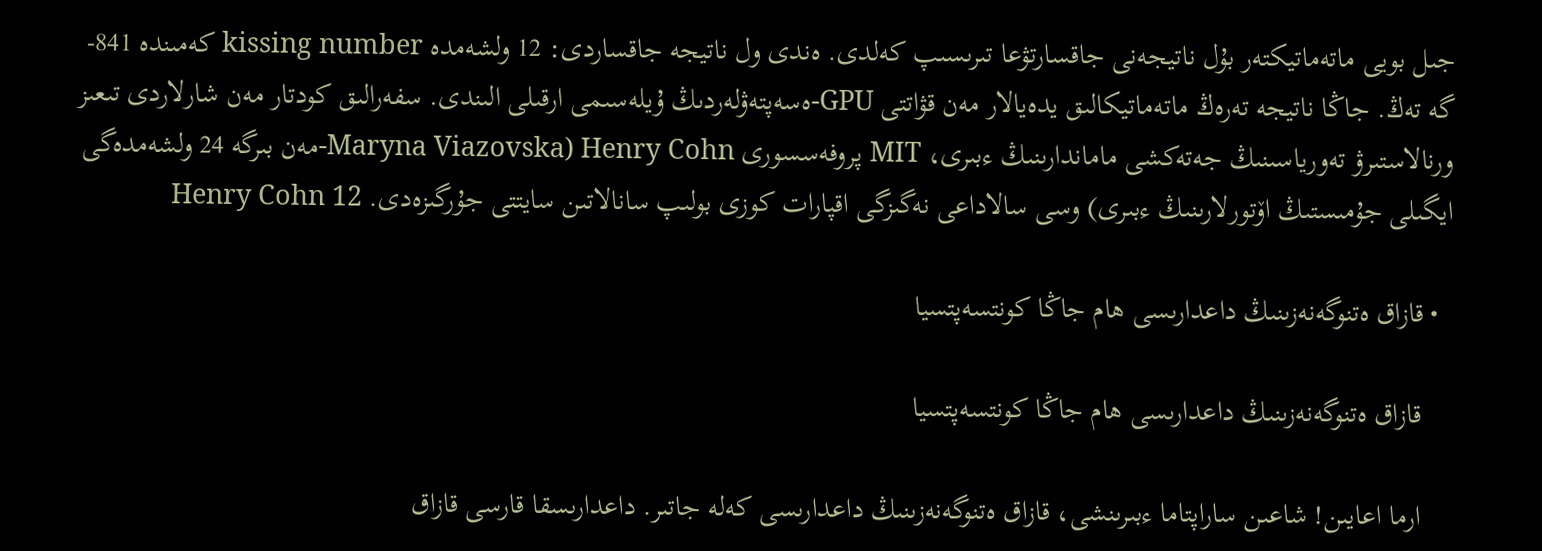جىل بويى ماتەماتيكتەر بۇل ناتيجەنى جاقسارتۋعا تىرىسىپ كەلدى. ەندى ول ناتيجە جاقساردى: 12 ولشەمدە kissing number كەمىندە 841-گە تەڭ. جاڭا ناتيجە تەرەڭ ماتەماتيكالىق يدەيالار مەن قۋاتتى GPU-ەسەپتەۋلەردىڭ ۇيلەسىمى ارقىلى الىندى. سفەرالىق كودتار مەن شارلاردى تىعىز ورنالاستىرۋ تەورياسىنىڭ جەتەكشى ماماندارىنىڭ ءبىرى، MIT پروفەسسورى Henry Cohn (Maryna Viazovska-مەن بىرگە 24 ولشەمدەگى ايگىلى جۇمىستىڭ اۆتورلارىنىڭ ءبىرى) وسى سالاداعى نەگىزگى اقپارات كوزى بولىپ سانالاتىن سايتتى جۇرگىزەدى. Henry Cohn 12

  • قازاق ەتنوگەنەزىنىڭ داعدارىسى ھام جاڭا كونتسەپتسيا

    قازاق ەتنوگەنەزىنىڭ داعدارىسى ھام جاڭا كونتسەپتسيا

    ارما اعايىن! شاعىن ساراپتاما ءبىرىنشى، قازاق ەتنوگەنەزىنىڭ داعدارىسى كەلە جاتىر. داعدارىسقا قارسى قازاق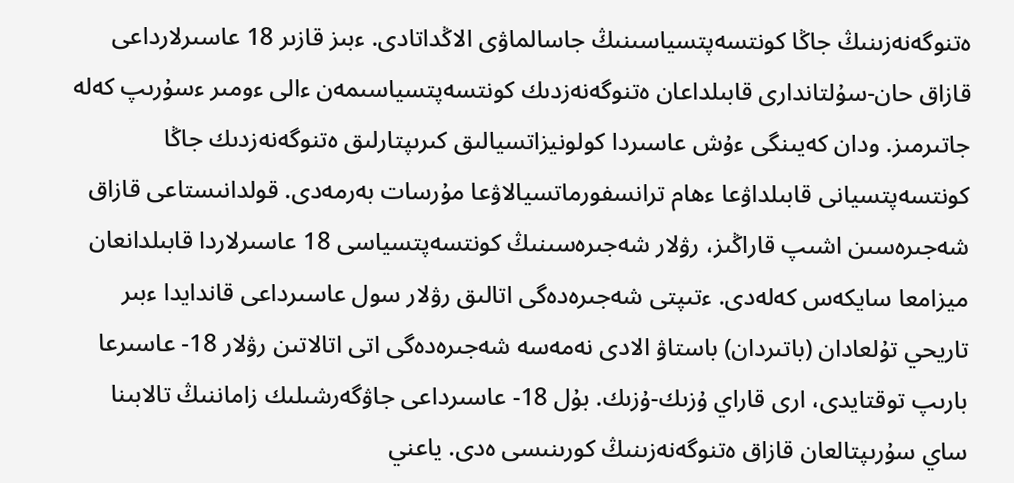ەتنوگەنەزىنىڭ جاڭا كونتسەپتسياسىنىڭ جاسالماۋى الاڭداتادى. ءبىز قازىر 18 عاسىرلارداعى قازاق حان-سۇلتاندارى قابىلداعان ەتنوگەنەزدىك كونتسەپتسياسىمەن ءالى ءومىر ءسۇرىپ كەلە جاتىرمىز. ودان كەيىنگى ءۇش عاسىردا كولونيزاتسيالىق كىرىپتارلىق ەتنوگەنەزدىك جاڭا كونتسەپتسيانى قابىلداۋعا ءھام ترانسفورماتسيالاۋعا مۇرسات بەرمەدى. قولدانىستاعى قازاق شەجىرەسىن اشىپ قاراڭىز، رۋلار شەجىرەسىنىڭ كونتسەپتسياسى 18 عاسىرلاردا قابىلدانعان ميزامعا سايكەس كەلەدى. ءتىپتى شەجىرەدەگى اتالىق رۋلار سول عاسىرداعى قاندايدا ءبىر تاريحي تۇلعادان (باتىردان) باستاۋ الادى نەمەسە شەجىرەدەگى اتى اتالاتىن رۋلار 18- عاسىرعا بارىپ توقتايدى، ارى قاراي ۇزىك-ۇزىك. بۇل 18- عاسىرداعى جاۋگەرشىلىك زاماننىڭ تالابىنا ساي سۇرىپتالعان قازاق ەتنوگەنەزىنىڭ كورىنىسى ەدى. ياعني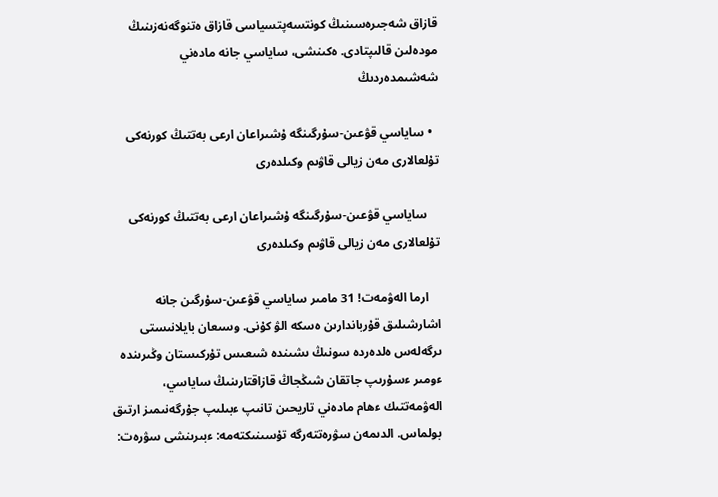قازاق شەجىرەسىنىڭ كونتسەپتسياسى قازاق ەتنوگەنەزىنىڭ مودەلىن قالىپتادى. ەكىنشى، ساياسي جانە مادەني شەشىمدەردىڭ

  • ساياسي قۋعىن-سۇرگىنگە ۇشىراعان ارعى بەتتىڭ كورنەكى تۇلعالارى مەن زيالى قاۋىم وكىلدەرى

    ساياسي قۋعىن-سۇرگىنگە ۇشىراعان ارعى بەتتىڭ كورنەكى تۇلعالارى مەن زيالى قاۋىم وكىلدەرى

    ارما الەۋمەت! 31 مامىر ساياسي قۋعىن-سۇرگىن جانە اشارشىلىق قۇرباندارىن ەسكە الۋ كۇنى. وسىعان بايلانىستى ىرگەلەس ەلدەردە سونىڭ ىشىندە شىعىس تۇركىستان وڭىرىندە ءومىر ءسۇرىپ جاتقان شىڭجاڭ قازاقتارىنىڭ ساياسي، الەۋمەتتىك ءھام مادەني تاريحىن تانىپ ءبىلىپ جۇرگەنىمىز ارتىق بولماس. الدىمەن سۋرەتتەرگە تۇسىنىكتەمە: ءبىرىنشى سۋرەت: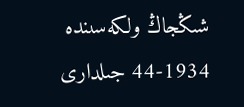شىڭجاڭ ولكەسىندە 1934-44 جىلدارى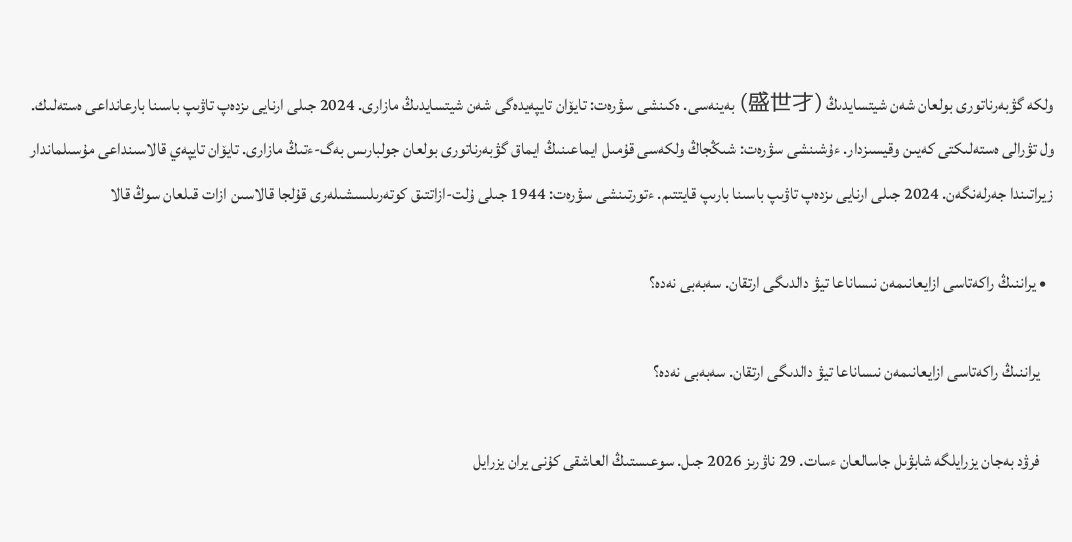ولكە گۋبەرناتورى بولعان شەن شيتسايدىڭ (盛世才) بەينەسى. ەكىنشى سۋرەت: تايۆان تايپەيدەگى شەن شيتسايدىڭ مازارى. 2024 جىلى ارنايى ىزدەپ تاۋىپ باسىنا بارعانداعى ەستەلىك. ول تۋرالى ەستەلىكتى كەيىن وقيسىزدار. ءۇشىنشى سۋرەت: شىڭجاڭ ولكەسى قۇمىل ايماعىنىڭ ايماق گۋبەرناتورى بولعان جولبارىس بەگ-ءتىڭ مازارى. تايۆان تايپەي قالاسىنداعى مۇسىلماندار زيراتىندا جەرلەنگەن. 2024 جىلى ارنايى ىزدەپ تاۋىپ باسىنا بارىپ قايتتىم. ءتورتىنشى سۋرەت: 1944 جىلى ۇلت-ازاتتىق كوتەرىلىسشىلەرى قۇلجا قالاسىن ازات قىلعان سوڭ قالا

  • يراننىڭ راكەتاسى ازايعانىمەن نىساناعا تيۋ دالدىگى ارتقان. سەبەبى نەدە؟

    يراننىڭ راكەتاسى ازايعانىمەن نىساناعا تيۋ دالدىگى ارتقان. سەبەبى نەدە؟

    فرۋد بەجان يزرايلگە شابۋىل جاسالعان ءسات. 29 ناۋرىز 2026 جىل. سوعىستىڭ العاشقى كۇنى يران يزرايل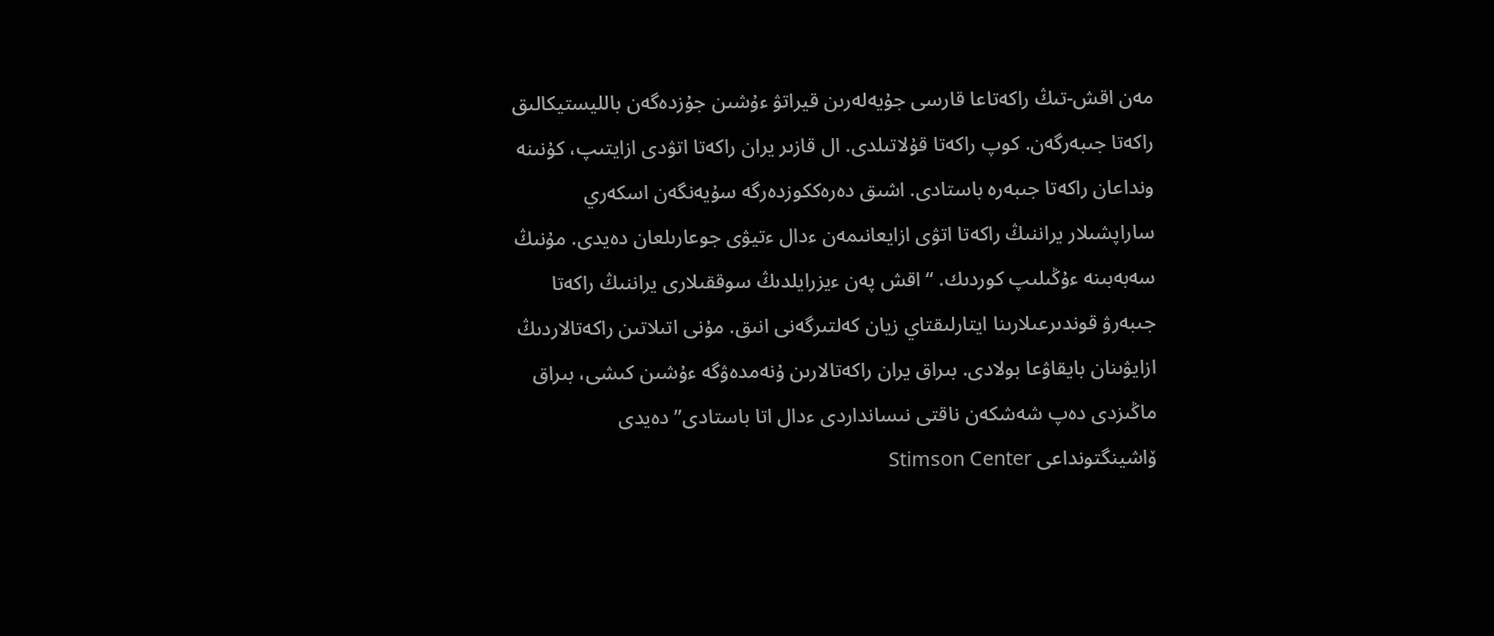مەن اقش-تىڭ راكەتاعا قارسى جۇيەلەرىن قيراتۋ ءۇشىن جۇزدەگەن بالليستيكالىق راكەتا جىبەرگەن. كوپ راكەتا قۇلاتىلدى. ال قازىر يران راكەتا اتۋدى ازايتىپ، كۇنىنە ونداعان راكەتا جىبەرە باستادى. اشىق دەرەككوزدەرگە سۇيەنگەن اسكەري ساراپشىلار يراننىڭ راكەتا اتۋى ازايعانىمەن ءدال ءتيۋى جوعارىلعان دەيدى. مۇنىڭ سەبەبىنە ءۇڭىلىپ كوردىك. “اقش پەن ءيزرايلدىڭ سوققىلارى يراننىڭ راكەتا جىبەرۋ قوندىرعىلارىنا ايتارلىقتاي زيان كەلتىرگەنى انىق. مۇنى اتىلاتىن راكەتالاردىڭ ازايۋىنان بايقاۋعا بولادى. بىراق يران راكەتالارىن ۇنەمدەۋگە ءۇشىن كىشى، بىراق ماڭىزدى دەپ شەشكەن ناقتى نىسانداردى ءدال اتا باستادى” دەيدى ۆاشينگتونداعى Stimson Center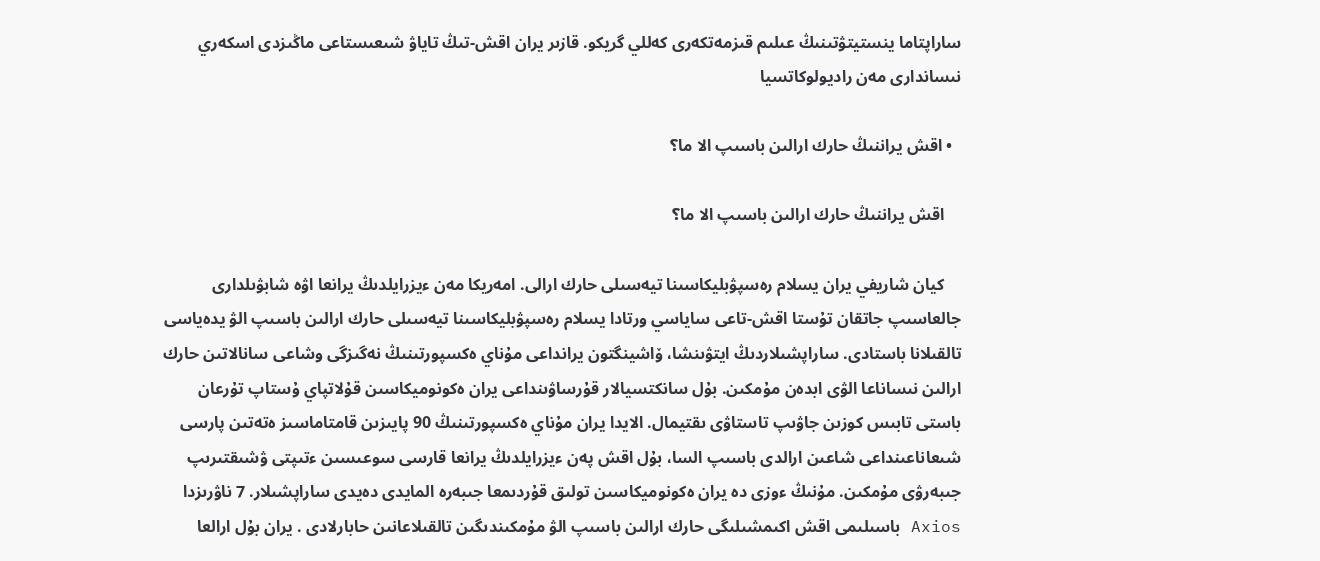ساراپتاما ينستيتۋتىنىڭ عىلىم قىزمەتكەرى كەللي گريكو. قازىر يران اقش-تىڭ تاياۋ شىعىستاعى ماڭىزدى اسكەري نىساندارى مەن راديولوكاتسيا

  • اقش يراننىڭ حارك ارالىن باسىپ الا ما؟

    اقش يراننىڭ حارك ارالىن باسىپ الا ما؟

    كيان شاريفي يران يسلام رەسپۋبليكاسىنا تيەسىلى حارك ارالى. امەريكا مەن ءيزرايلدىڭ يرانعا اۋە شابۋىلدارى جالعاسىپ جاتقان تۇستا اقش-تاعى ساياسي ورتادا يسلام رەسپۋبليكاسىنا تيەسىلى حارك ارالىن باسىپ الۋ يدەياسى تالقىلانا باستادى. ساراپشىلاردىڭ ايتۋىنشا، ۆاشينگتون يرانداعى مۇناي ەكسپورتىنىڭ نەگىزگى وشاعى سانالاتىن حارك ارالىن نىساناعا الۋى ابدەن مۇمكىن. بۇل سانكتسيالار قۇرساۋىنداعى يران ەكونوميكاسىن قۇلاتپاي ۇستاپ تۇرعان باستى تابىس كوزىن جاۋىپ تاستاۋى ىقتيمال. الايدا يران مۇناي ەكسپورتىنىڭ 90 پايىزىن قامتاماسىز ەتەتىن پارسى شىعاناعىنداعى شاعىن ارالدى باسىپ السا، بۇل اقش پەن ءيزرايلدىڭ يرانعا قارسى سوعىسىن ءتىپتى ۋشىقتىرىپ جىبەرۋى مۇمكىن. مۇنىڭ ءوزى دە يران ەكونوميكاسىن تولىق قۇردىمعا جىبەرە المايدى دەيدى ساراپشىلار. 7 ناۋرىزدا Axios باسىلىمى اقش اكىمشىلىگى حارك ارالىن باسىپ الۋ مۇمكىندىگىن تالقىلاعانىن حابارلادى . يران بۇل ارالعا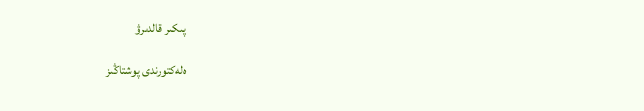پىكىر قالدىرۋ

ەلەكتورندى پوشتاڭىز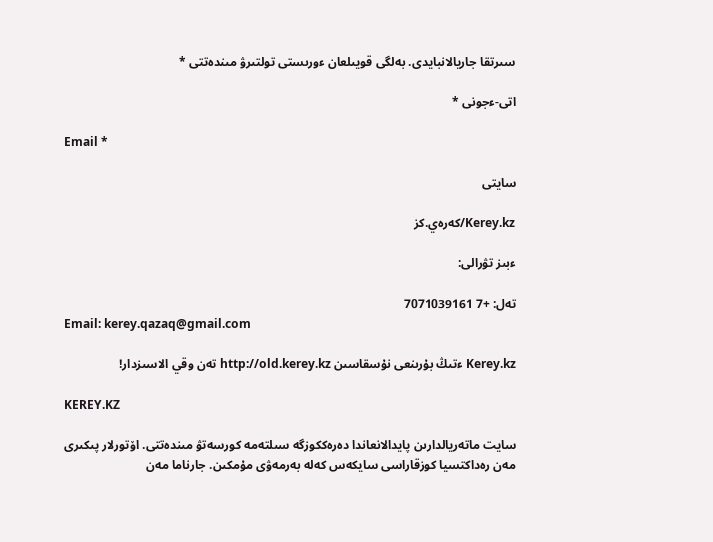سىرتقا جاريالانبايدى. بەلگى قويىلعان ءورىستى تولتىرۋ مىندەتتى *

اتى-ءجونى *

Email *

سايتى

Kerey.kz/كەرەي.كز

ءبىز تۋرالى:

تەل: +7 7071039161
Email: kerey.qazaq@gmail.com

Kerey.kz ءتىڭ بۇرىنعى نۇسقاسىن http://old.kerey.kz تەن وقي الاسىزدار!

KEREY.KZ

سايت ماتەريالدارىن پايدالانعاندا دەرەككوزگە سىلتەمە كورسەتۋ مىندەتتى. اۆتورلار پىكىرى مەن رەداكتسيا كوزقاراسى سايكەس كەلە بەرمەۋى مۇمكىن. جارناما مەن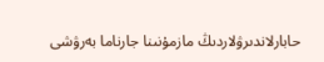حابارلاندىرۋلاردىڭ مازمۇنىنا جارناما بەرۋشى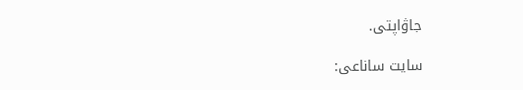جاۋاپتى.

سايت ساناعى: